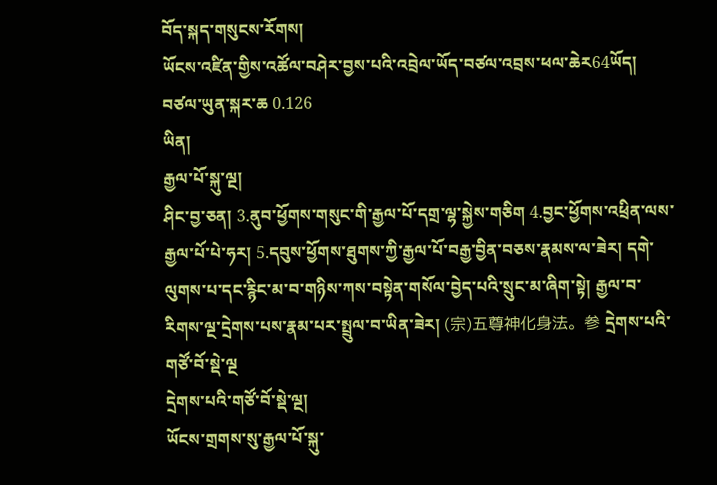བོད་སྐད་གསུངས་རོགས།
ཡོངས་འཛིན་གྱིས་འཚོལ་བཤེར་བྱས་པའི་འབྲེལ་ཡོད་བཙལ་འབྲས་ཕལ་ཆེར64ཡོད། བཙལ་ཡུན་སྐར་ཆ 0.126
ཡིན།
རྒྱལ་པོ་སྐུ་ལྔ།
ཤིང་བྱ་ཅན། 3.ནུབ་ཕྱོགས་གསུང་གི་རྒྱལ་པོ་དགྲ་ལྷ་སྐྱེས་གཅིག 4.བྱང་ཕྱོགས་འཕྲིན་ལས་རྒྱལ་པོ་པེ་ཧར། 5.དབུས་ཕྱོགས་ཐུགས་ཀྱི་རྒྱལ་པོ་བརྒྱ་བྱིན་བཅས་རྣམས་ལ་ཟེར། དགེ་ལུགས་པ་དང་རྙིང་མ་བ་གཉིས་ཀས་བསྟེན་གསོལ་བྱེད་པའི་སྲུང་མ་ཞིག་སྟེ། རྒྱལ་བ་རིགས་ལྔ་དྲེགས་པས་རྣམ་པར་སྤྲུལ་བ་ཡིན་ཟེར། (宗)五尊神化身法。参 དྲེགས་པའི་གཙོ་བོ་སྡེ་ལྔ
དྲེགས་པའི་གཙོ་བོ་སྡེ་ལྔ།
ཡོངས་གྲགས་སུ་རྒྱལ་པོ་སྐུ་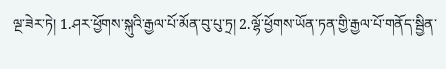ལྔ་ཟེར་ཏེ། 1.ཤར་ཕྱོགས་སྐུའི་རྒྱལ་པོ་མོན་བུ་པུ་ཏྲ། 2.ལྷོ་ཕྱོགས་ཡོན་ཏན་གྱི་རྒྱལ་པོ་གནོད་སྦྱིན་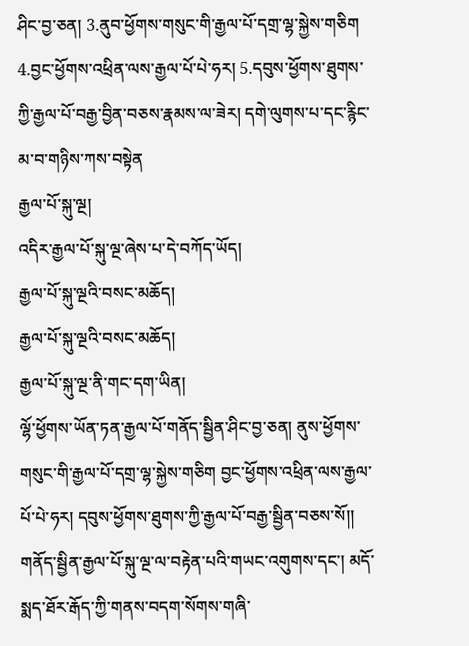ཤིང་བྱ་ཅན། 3.ནུབ་ཕྱོགས་གསུང་གི་རྒྱལ་པོ་དགྲ་ལྷ་སྐྱེས་གཅིག 4.བྱང་ཕྱོགས་འཕྲིན་ལས་རྒྱལ་པོ་པེ་ཧར། 5.དབུས་ཕྱོགས་ཐུགས་ཀྱི་རྒྱལ་པོ་བརྒྱ་བྱིན་བཅས་རྣམས་ལ་ཟེར། དགེ་ལུགས་པ་དང་རྙིང་མ་བ་གཉིས་ཀས་བསྟེན
རྒྱལ་པོ་སྐུ་ལྔ།
འདིར་རྒྱལ་པོ་སྐུ་ལྔ་ཞེས་པ་དེ་བཀོད་ཡོད།
རྒྱལ་པོ་སྐུ་ལྔའི་བསང་མཆོད།
རྒྱལ་པོ་སྐུ་ལྔའི་བསང་མཆོད།
རྒྱལ་པོ་སྐུ་ལྔ་ནི་གང་དག་ཡིན།
ལྷོ་ཕྱོགས་ཡོན་ཏན་རྒྱལ་པོ་གནོད་སྦྱིན་ཤིང་བྱ་ཅན། ནུས་ཕྱོགས་གསུང་གི་རྒྱལ་པོ་དགྲ་ལྷ་སྐྱེས་གཅིག བྱང་ཕྱོགས་འཕྲིན་ལས་རྒྱལ་པོ་པེ་ཧར། དབུས་ཕྱོགས་ཐུགས་ཀྱི་རྒྱལ་པོ་བརྒྱ་སྦྱིན་བཅས་སོ།།
གནོད་སྦྱིན་རྒྱལ་པོ་སྐུ་ལྔ་ལ་བརྟེན་པའི་གཡང་འགུགས་དང་། མདོ་སྨད་ཐོར་རྒོད་ཀྱི་གནས་བདག་སོགས་གཞི་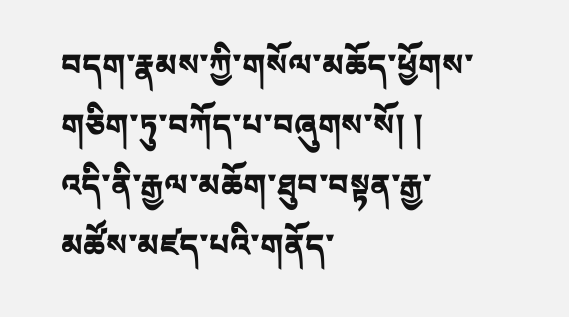བདག་རྣམས་ཀྱི་གསོལ་མཆོད་ཕྱོགས་གཅིག་ཏུ་བཀོད་པ་བཞུགས་སོ། །
འདི་ནི་རྒྱལ་མཆོག་ཐུབ་བསྟན་རྒྱ་མཚོས་མཛད་པའི་གནོད་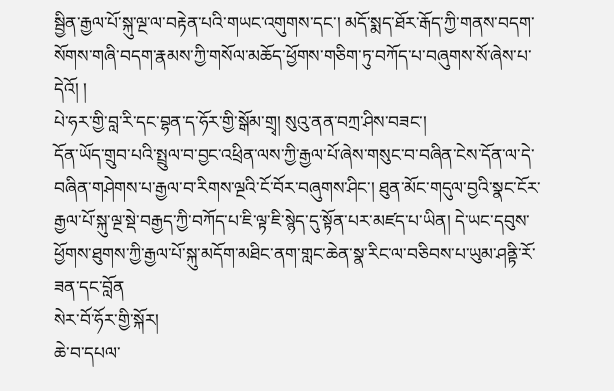སྦྱིན་རྒྱལ་པོ་སྐུ་ལྔ་ལ་བརྟེན་པའི་གཡང་འགུགས་དང་། མདོ་སྨད་ཐོར་རྒོད་ཀྱི་གནས་བདག་སོགས་གཞི་བདག་རྣམས་ཀྱི་གསོལ་མཆོད་ཕྱོགས་གཅིག་ཏུ་བཀོད་པ་བཞུགས་སོ་ཞེས་པ་དེའོ། །
པེ་ཧར་གྱི་བླ་རི་དང་བྷན་ད་ཧོར་གྱི་སྒོམ་གྲྭ། སུའུ་ནན་བཀྲ་ཤིས་བཟང་།
དོན་ཡོད་གྲུབ་པའི་སྤྲུལ་བ་བྱང་འཕྲིན་ལས་ཀྱི་རྒྱལ་པོ་ཞེས་གསུང་བ་བཞིན་ངེས་དོན་ལ་དེ་བཞིན་གཤེགས་པ་རྒྱལ་བ་རིགས་ལྔའི་ངོ་བོར་བཞུགས་ཤིང་། ཐུན་མོང་གདུལ་བྱའི་སྣང་ངོར་རྒྱལ་པོ་སྐུ་ལྔ་སྡེ་བརྒྱད་ཀྱི་བཀོད་པ་ཇི་ལྟ་ཇི་སྙེད་དུ་སྟོན་པར་མཛད་པ་ཡིན། དེ་ཡང་དབུས་ཕྱོགས་ཐུགས་ཀྱི་རྒྱལ་པོ་སྐུ་མདོག་མཐིང་ནག་གླང་ཆེན་སྣ་རིང་ལ་བཅིབས་པ་ཡུམ་ཤནྟི་རོ་ཟན་དང་བློན
སེར་བོ་ཧོར་གྱི་སྐོར།
ཆེ་བ་དཔལ་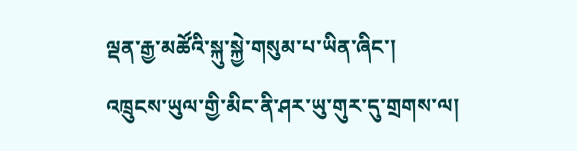ལྡན་རྒྱ་མཚོའི་སྐུ་སྐྱེ་གསུམ་པ་ཡིན་ཞིང་། འཁྲུངས་ཡུལ་གྱི་མིང་ནི་ཤར་ཡུ་གུར་དུ་གྲགས་ལ།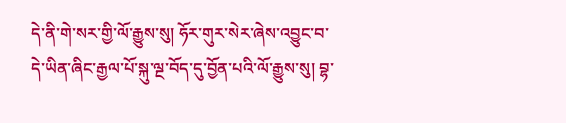དེ་ནི་གེ་སར་གྱི་ལོ་རྒྱུས་སུ། ཧོར་གུར་སེར་ཞེས་འབྱུང་བ་དེ་ཡིན་ཞིང་རྒྱལ་པོ་སྐུ་ལྔ་བོད་དུ་བྱོན་པའི་ལོ་རྒྱུས་སུ། བྷ་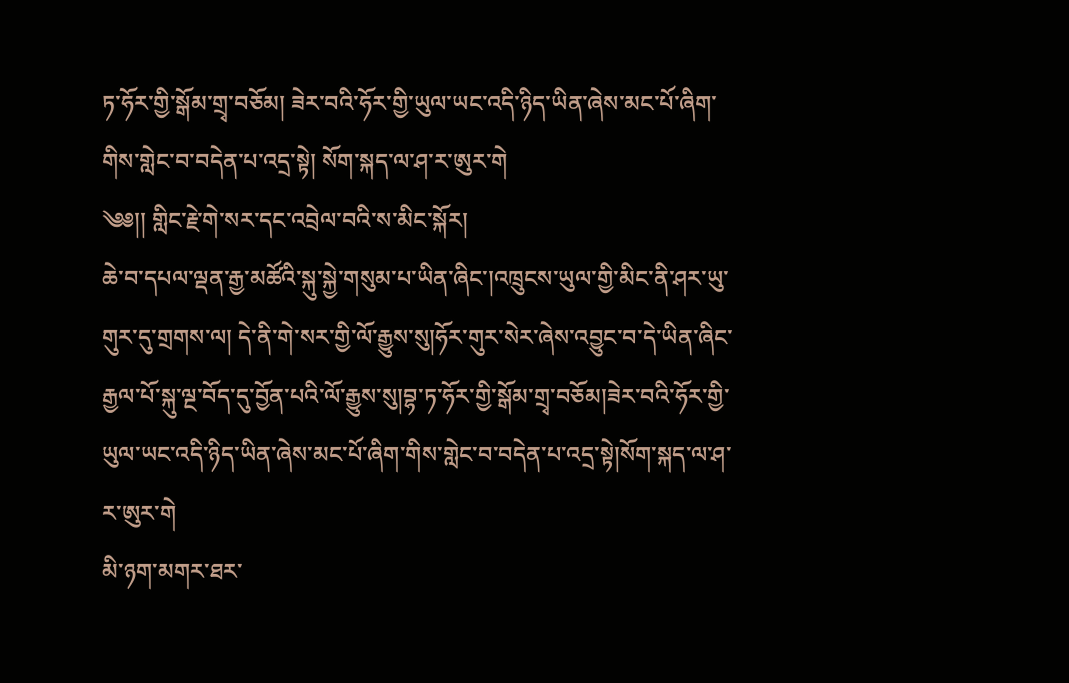ཏ་ཧོར་གྱི་སྒོམ་གྲྭ་བཅོམ། ཟེར་བའི་ཧོར་གྱི་ཡུལ་ཡང་འདི་ཉིད་ཡིན་ཞེས་མང་པོ་ཞིག་གིས་གླེང་བ་བདེན་པ་འདྲ་སྟེ། སོག་སྐད་ལ་ཤ་ར་ཨུར་གེ
༄༅།། གླིང་རྗེ་གེ་སར་དང་འབྲེལ་བའི་ས་མིང་སྐོར།
ཆེ་བ་དཔལ་ལྡན་རྒྱ་མཚོའི་སྐུ་སྐྱེ་གསུམ་པ་ཡིན་ཞིང་།འཁྲུངས་ཡུལ་གྱི་མིང་ནི་ཤར་ཡུ་གུར་དུ་གྲགས་ལ། དེ་ནི་གེ་སར་གྱི་ལོ་རྒྱུས་སུ།ཧོར་གུར་སེར་ཞེས་འབྱུང་བ་དེ་ཡིན་ཞིང་རྒྱལ་པོ་སྐུ་ལྔ་བོད་དུ་བྱོན་པའི་ལོ་རྒྱུས་སུ།བྷ་ཏ་ཧོར་གྱི་སྒོམ་གྲྭ་བཅོམ།ཟེར་བའི་ཧོར་གྱི་ཡུལ་ཡང་འདི་ཉིད་ཡིན་ཞེས་མང་པོ་ཞིག་གིས་གླེང་བ་བདེན་པ་འདྲ་སྟེ།སོག་སྐད་ལ་ཤ་ར་ཨུར་གེ
མི་ཉག་མགར་ཐར་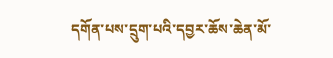དགོན་པས་དྲུག་པའི་དབྱར་ཆོས་ཆེན་མོ་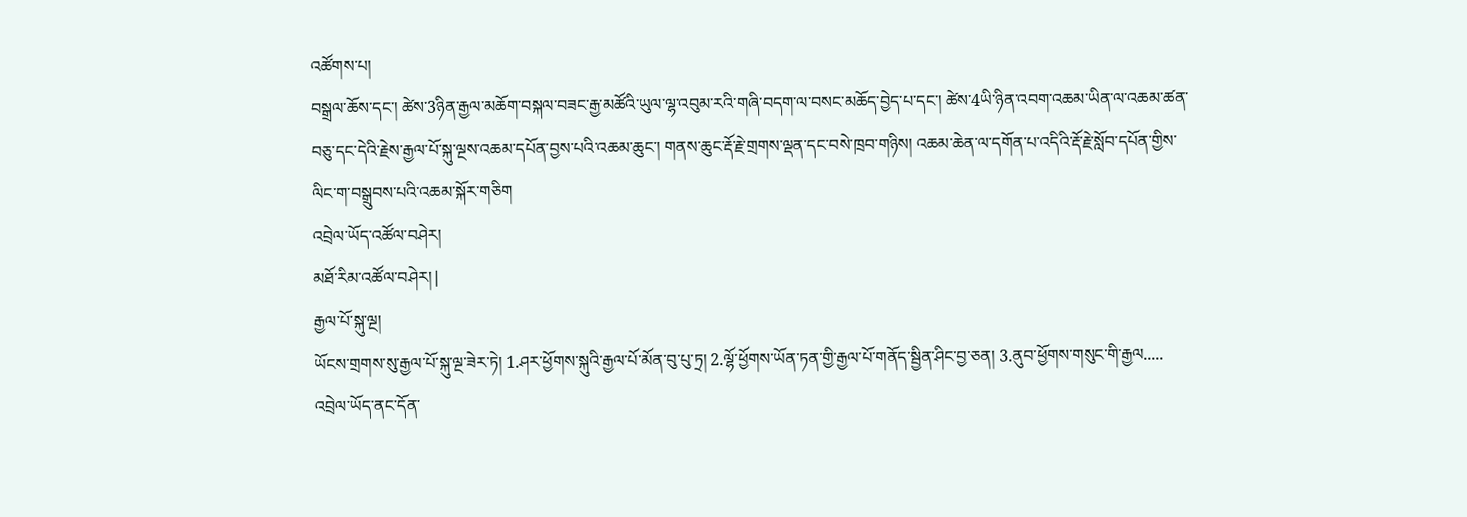འཚོགས་པ།
བསྒྲལ་ཆོས་དང་། ཚེས་3ཉིན་རྒྱལ་མཆོག་བསྐལ་བཟང་རྒྱ་མཚོའི་ཡུལ་ལྷ་འབུམ་རའི་གཞི་བདག་ལ་བསང་མཆོད་བྱེད་པ་དང་། ཚེས་4ཡི་ཉིན་འབག་འཆམ་ཡིན་ལ་འཆམ་ཚན་བཅུ་དང་དེའི་རྗེས་རྒྱལ་པོ་སྐུ་ལྔས་འཆམ་དཔོན་བྱས་པའི་འཆམ་ཆུང་། གནས་ཆུང་རྡོ་རྗེ་གྲགས་ལྡན་དང་བསེ་ཁྲབ་གཉིས། འཆམ་ཆེན་ལ་དགོན་པ་འདིའི་རྡོ་རྗེ་སློབ་དཔོན་གྱིས་ལིང་ག་བསྒྲུབས་པའི་འཆམ་སྐོར་གཅིག
འབྲེལ་ཡོད་འཚོལ་བཤེར།
མཐོ་རིམ་འཚོལ་བཤེར། |
རྒྱལ་པོ་སྐུ་ལྔ།
ཡོངས་གྲགས་སུ་རྒྱལ་པོ་སྐུ་ལྔ་ཟེར་ཏེ། 1.ཤར་ཕྱོགས་སྐུའི་རྒྱལ་པོ་མོན་བུ་པུ་ཏྲ། 2.ལྷོ་ཕྱོགས་ཡོན་ཏན་གྱི་རྒྱལ་པོ་གནོད་སྦྱིན་ཤིང་བྱ་ཅན། 3.ནུབ་ཕྱོགས་གསུང་གི་རྒྱལ.....
འབྲེལ་ཡོད་ནང་དོན་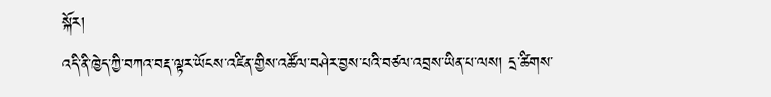སྐོར།
འདི་ནི་ཁྱེད་ཀྱི་བཀའ་བརྡ་ལྟར་ཡོངས་འཛིན་གྱིས་འཚོལ་བཤེར་བྱས་པའི་བཙལ་འབྲས་ཡིན་པ་ལས། དྲ་ཚིགས་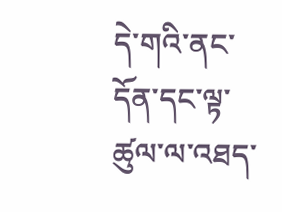དེ་གའི་ནང་དོན་དང་ལྟ་ཚུལ་ལ་འཐད་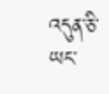འདུན་ཅི་ཡང་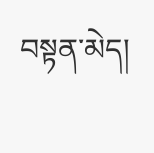བསྟན་མེད།